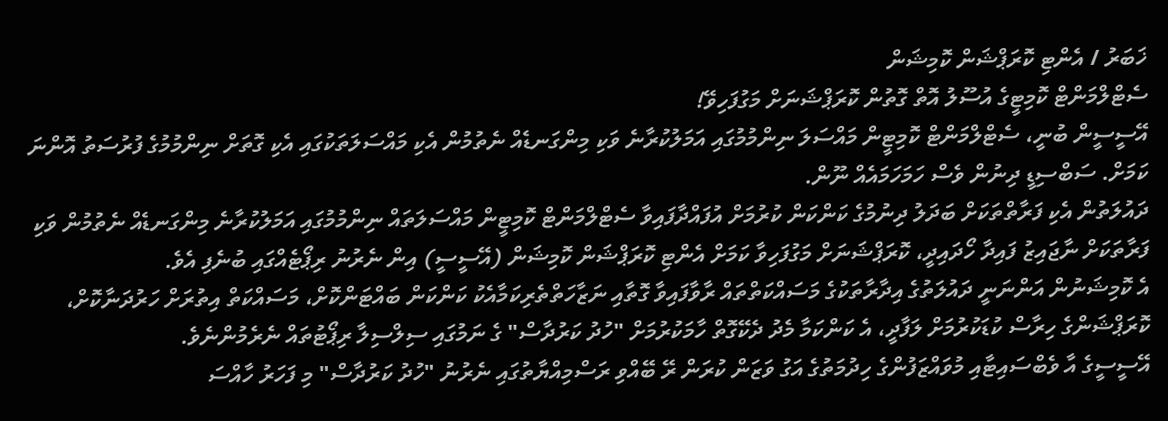ޚަބަރު / އެންޓި ކޮރަޕްޝަން ކޮމިޝަން
ސެޓްލްމަންޓް ކޮމިޓީގެ އުސޫލު އޮތް ގޮތުން ކޮރަޕްޝަނަށް މަގުފަހިވޭ!
އޭސީސީން ބުނީ، ސެޓްލްމަންޓް ކޮމިޓީން މައްސަލަ ނިންމުމުގައި އަމަލުކުރާނެ ވަކި މިންގަނޑެއް ނެތުމުން އެކި މައްސަލަތަކުގައި އެކި ގޮތަށް ނިންމުމުގެ ފުރުސަތު އޮންނަ ކަމަށް. ސަބްސިޑީ ދިނުން ވެސް ހަމަހަމައެއް ނޫން.
ދައުލަތުން އެކި ފަރާތްތަކަށް ބަދަލު ދިނުމުގެ ކަންކަން ކުރުމަށް އުފައްދާފައިވާ ސެޓްލްމަންޓް ކޮމިޓީން މައްސަލަތައް ނިންމުމުގައި އަމަލުކުރާނެ މިންގަނޑެއް ނެތުމުން ވަކި ފަރާތަކަށް ނާޖައިޒު ފައިދާ ހޯދައިދީ، ކޮރަޕްޝަނަށް މަގުފަހިވާ ކަމަށް އެންޓި ކޮރަޕްޝަން ކޮމިޝަން (އޭސީސީ) އިން ނެރުނު ރިޕޯޓެއްގައި ބުނެފި އެވެ.
އެ ކޮމިޝަނުން އަންނަނީ ދައުލަތުގެ އިދާރާތަކުގެ މަސައްކަތްތައް ރާވާފައިވާ ގޮތާއި ނަޒާހަތްތެރިކަމާއެކު ކަންކަން ބައްޓަންކޮށް، މަސައްކަތް އިތުރަށް ހަރުދަނާކޮށް، ކޮރަޕްޝަންގެ ހިރާސް ކުޑަކުރުމަށް ލަފާދީ، އެ ކަންކަމާ މެދު ދެކޭގޮތް ހާމަކުރުމަށް "ހުދު ކަރުދާސް" ގެ ނަމުގައި ސިލްސިލާ ރިޕޯޓުތައް ނެރެމުންނެވެ.
އޭސީސީގެ އާ ވެބްސައިޓާއި މުވައްޒަފުންގެ ހިދުމަތުގެ އަގު ވަޒަން ކުރަން ރޭ ބޭއްވި ރަސްމިއްޔާތުގައި ނެރުނު "ހުދު ކަރުދާސް" މި ފަހަރު ހާއްސަ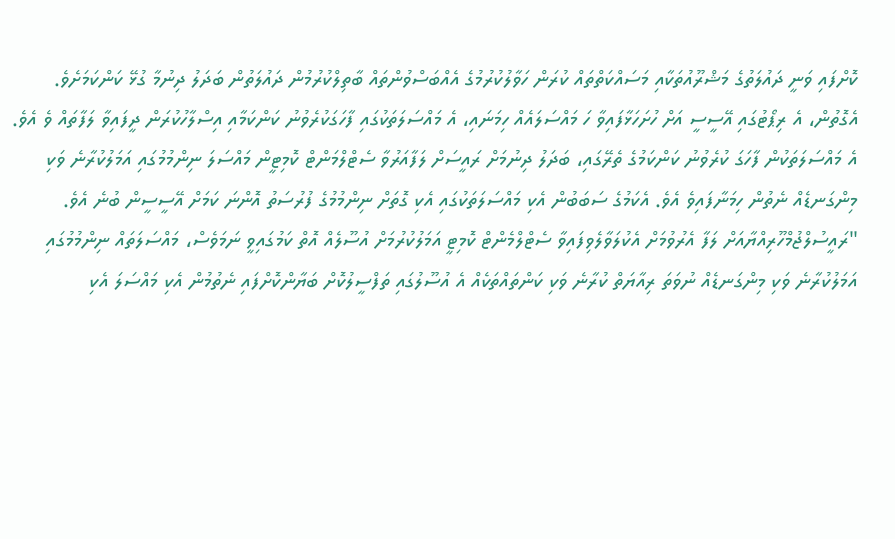ކޮށްފައި ވަނީ ދައުލަތުގެ މަޝްރޫއުތަކާއި މަސައްކަތްތައް ކުރަން ހަވާލުކުރުމުގެ އެއްބަސްވުންތައް ބާތިލްކުރުމުން ދައުލަތުން ބަދަލު ދިނުމާ ގުޅޭ ކަންކަމަށެވެ. އެގޮތުން، އެ ރިޕޯޓުގައި އޭސީސީ އަށް ހުށަހަޅާފައިވާ ހަ މައްސަލައެއް ހިމަނައި، އެ މައްސަލަތަކުގައި ފާހަގަކުރެވުނު ކަންކަމާއި އިސްލާހުކުރަން ދީފައިވާ ލަފާތައް ވެ އެވެ.
އެ މައްސަލަތަކުން ފާހަގަ ކުރެވުނު ކަންކަމުގެ ތެރޭގައި، ބަދަލު ދިނުމަށް ރައީސަށް ލަފާއަރުވާ ސެޓްލްމަންޓް ކޮމިޓީން މައްސަލަ ނިންމުމުގައި އަމަލުކުރާނެ ވަކި މިންގަނޑެއް ނެތުން ހިމަނާފައިވެ އެވެ. އެކަމުގެ ސަބަބުން އެކި މައްސަލަތަކުގައި އެކި ގޮތަށް ނިންމުމުގެ ފުރުސަތު އޮންނަ ކަމަށް އޭސީސީން ބުނެ އެވެ.
"ރައީސުލްޖުމްހޫރިއްޔާއަށް ލަފާ އެރުވުމަށް އެކުލަވާލެވިފައިވާ ސެޓްލްމެންޓް ކޮމިޓީ އަމަލުކުރުމަށް އުސޫލެއް އޮތް ކަމުގައިވީ ނަމަވެސް، މައްސަލަތައް ނިންމުމުގައި އަމަލުކުރާނެ ވަކި މިންގަނޑެއް ނުވަތަ ރިއާޔަތް ކުރާނެ ވަކި ކަންތައްތަކެއް އެ އުސޫލުގައި ތަފްސީލުކޮށް ބަޔާންކޮށްފައި ނެތުމުން އެކި މައްސަލަ އެކި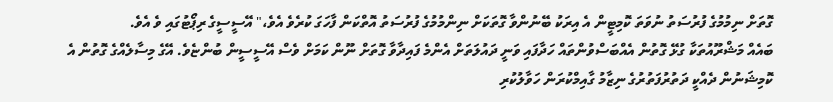ގޮތަށް ނިމުމުގެ ފުރުސަތު ނުވަތަ ކޮމިޓީން އެ އިރަކު ބޭނުންވާ ގޮތަކަށް ނިންމުމުގެ ފުރުސަތު އޮތްކަން ފާހަގަ ކުރެވެ އެވެ،" އޭސީސީގެ ރިޕޯޓުގައި ވެ އެވެ.
ބައެއް މަޝްރޫއުތަކާ ގުޅޭ ގޮތުން އެއްބަސްވުންތައް ހަދާފައި ވަނީ ދައުލަތަށް އެންމެ ފައިދާވާ ގޮތަށް ނޫން ކަމަށް ވެސް އޭސީސީން ބުންޏެވެ. އޭގެ މިސާލެއްގެ ގޮތުން އެ ކޮމިޝަނުން ދެއްކީ ދަތުރުފަތުރުގެ ނިޒާމު ގާއިމްކުރަން ހަވާލުކުރި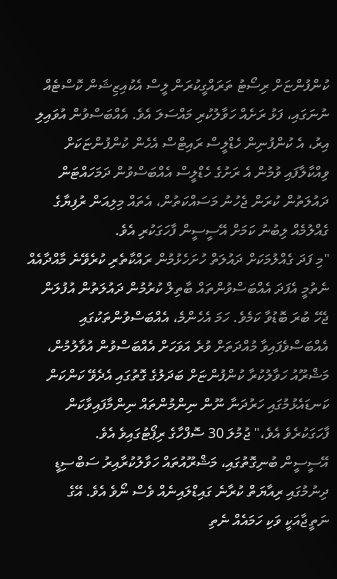ކުންފުންޏަށް ރިސޯޓު ތަރައްގީކުރަން ލީސް އެކުއިޒިޝަން ކޮސްޓެއް ނުނަގައި، ފަޅު ރަށެއް ހަވާލުކުރި މައްސަލަ އެވެ. އެއްބަސްވުން އުވައިލި އިރު، އެ ކުންފުނިން ހެޑްލީސް ރައިޓްސް އެހެން ކުންފުންޏަކަށް ވިއްކާލާފައި ވުމުން އެ ރަށުގެ ހެޑްލީސް އެއްބަސްވުން ދަމަހައްޓަން ދައުލަތުން ކުރަން ޖެހުނު މަސައްކަތުން، އެތައް މިލިއަން ރުފިޔާގެ ގެއްލުމެއް ލިބުނު ކަމަށް އޭސީސީން ފާހަގަކުރި އެވެ.
"މި ފަދަ ގެއްލުމަކަށް ދައުލަތް ހުށަހެޅުމުން ރައްކާތެރި ކުރެވޭނެ މާއްދާއެއް ނެތުމީ އެފަދަ އެއްބަސްވުންތައް ބާތިލް ކުރުމުން ދައުލަތުން އުފުލަން ޖެހޭ ބުރަ ބޮޑުވާ ކަމެވެ. ހަމަ އެހެންމެ، އެއްބަސްވުންތަކުގައި އެއްބަސްވެފައިވާ މުއްދަތަށް ވުރެ އަވަހަށް އެއްބަސްވުން އުވާލުމުން، މަޝްރޫއު ހަވާލުކުރާ ކުންފުންޏަށް ބަދަލުގެ ގޮތުގައި އެދެވޭ ކަންކަން ކަނޑައެޅުމުގައި ހަރުދަނާ ނޫން ނިންމުންތައް ނިންމާފައިވާކަން ފާހަގަކުރެވެ އެވެ،" ޖުމުލަ 30 ސޮފްހާގެ ރިޕޯޓުގައިވެ އެވެ.
އޭސީސީން ބުނިގޮތުގައި، މަޝްރޫއުތައް ހަވާލުކުރާއިރު ސަބްސިޑީ ދިނުމުގައި ރިއާޔަތް ކުރާނެ ގައިޑްލައިނެއް ވެސް ނޯވެ އެވެ. އޭގެ ނަތީޖާއަކީ ވަކި ހަމައެއް ނެތި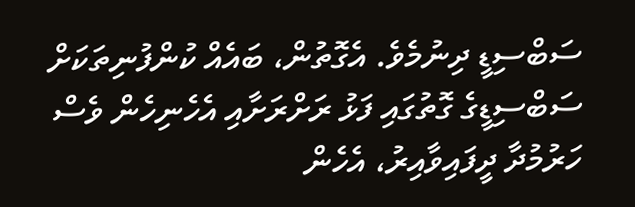ސަބްސިޑީ ދިނުމެވެ. އެގޮތުން، ބައެއް ކުންފުނިތަކަށް ސަބްސިޑީގެ ގޮތުގައި ފަޅު ރަށްރަށާއި އެހެނިހެން ވެސް ހަރުމުދާ ދީފައިވާއިރު، އެހެން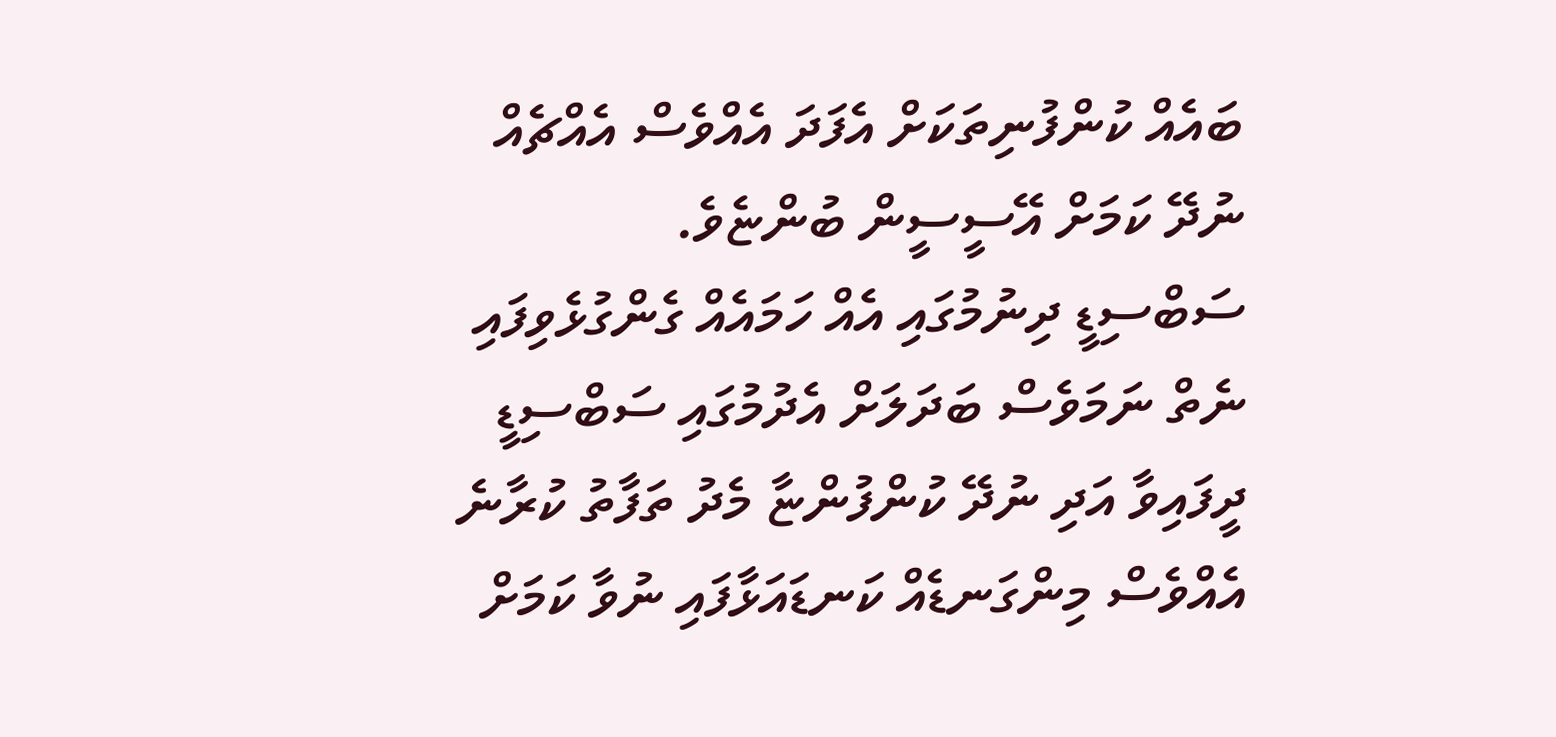ބައެއް ކުންފުނިތަކަށް އެފަދަ އެއްވެސް އެއްޗެއް ނުދޭ ކަމަށް އޭސީސީން ބުންޏެވެ.
ސަބްސިޑީ ދިނުމުގައި އެއް ހަމައެއް ގެންގުޅެވިފައި ނެތް ނަމަވެސް ބަދަލަށް އެދުމުގައި ސަބްސިޑީ ދީފައިވާ އަދި ނުދޭ ކުންފުންޏާ މެދު ތަފާތު ކުރާނެ އެއްވެސް މިންގަނޑެއް ކަނޑައަޅާފައި ނުވާ ކަމަށް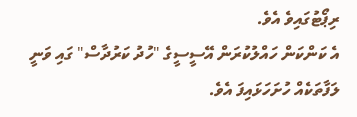ރިޕޯޓުގައިވެ އެވެ.
އެ ކަންކަން ހައްލުކުރަން އޭސީސީގެ "ހުދު ކަރުދާސް" ގައި ވަނީ ލަފާތަކެއް ހުށަހަޅައިފަ އެވެ.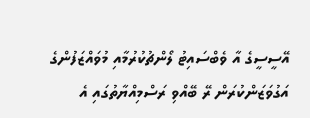އޭސީސީގެ އާ ވެބްސައިޓު ލޯންޗުކުރުމާއި މުވައްޒަފުންގެ އަގުވަޒަންކުރަން ރޭ ބޭއްވި ރަސްމިއްޔާތުގައި އެ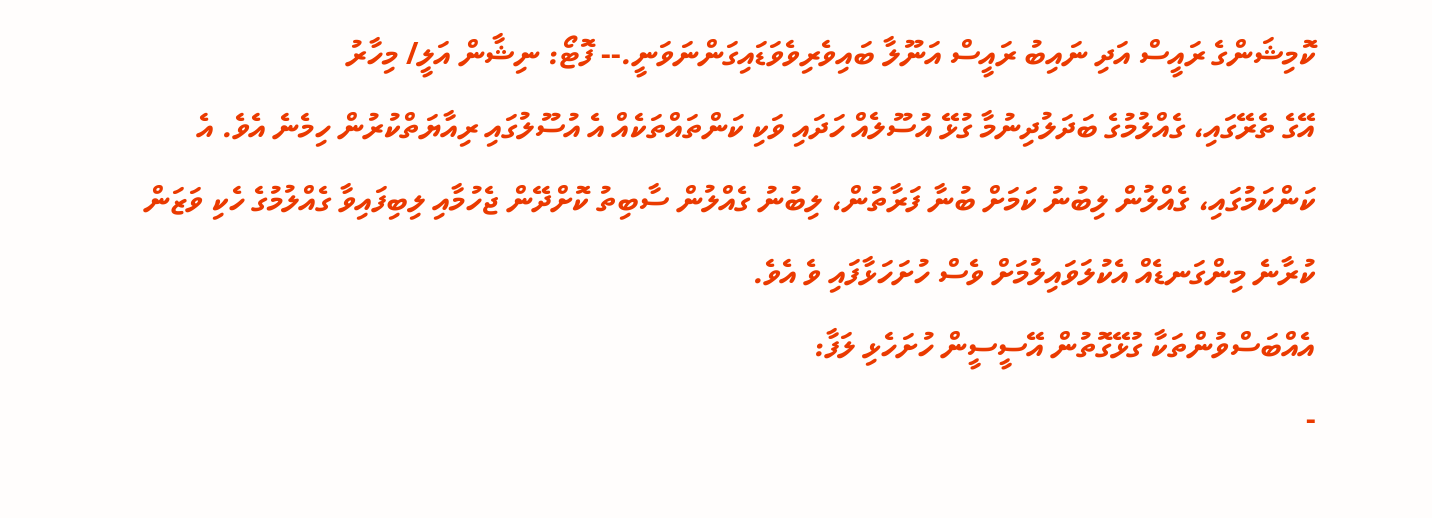ކޮމިޝަންގެ ރައީސް އަދި ނައިބު ރައީސް އަނޫލާ ބައިވެރިވެވަޑައިގަންނަވަނީ.-- ފޮޓޯ: ނިޝާން އަލީ/ މިހާރު
އޭގެ ތެރޭގައި، ގެއްލުމުގެ ބަދަލުދިނުމާ ގުޅޭ އުސޫލެއް ހަދައި ވަކި ކަންތައްތަކެއް އެ އުސޫލުގައި ރިއާޔަތްކުރުން ހިމެނެ އެވެ. އެ ކަންކަމުގައި، ގެއްލުން ލިބުނު ކަމަށް ބުނާ ފަރާތުން، ލިބުނު ގެއްލުން ސާބިތު ކޮށްދޭން ޖެހުމާއި ލިބިފައިވާ ގެއްލުމުގެ ހެކި ވަޒަން ކުރާނެ މިންގަނޑެއް އެކުލަވައިލުމަށް ވެސް ހުށަހަޅާފައި ވެ އެވެ.
އެއްބަސްވުންތަކާ ގުޅޭގޮތުން އޭސީސީން ހުށަހެޅި ލަފާ:
-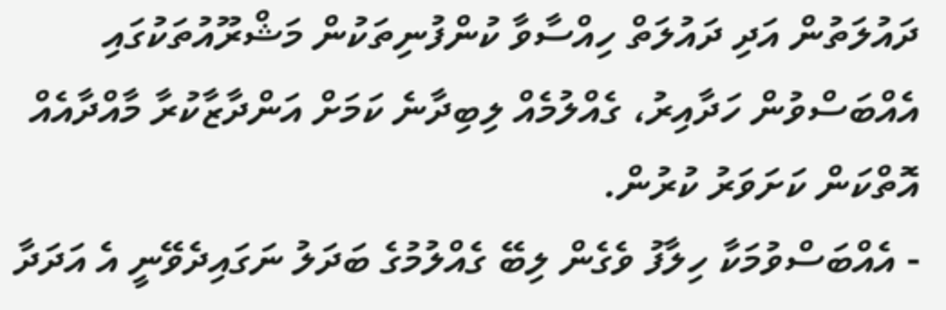ދައުލަތުން އަދި ދައުލަތް ހިއްސާވާ ކުންފުނިތަކުން މަޝްރޫއުތަކުގައި އެއްބަސްވުން ހަދާއިރު، ގެއްލުމެއް ލިބިދާނެ ކަމަށް އަންދާޒާކުރާ މާއްދާއެއް އޮތްކަން ކަށަވަރު ކުރުން.
- އެއްބަސްވުމަކާ ހިލާފު ވެގެން ލިބޭ ގެއްލުމުގެ ބަދަލު ނަގައިދެވޭނީ އެ އަދަދާ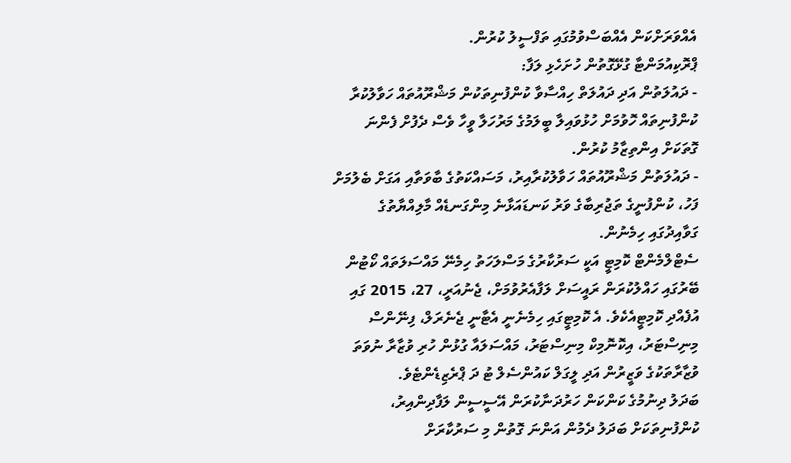އެއްވަރަށްކަން އެއްބަސްވުމުގައި ތަފްސީލު ކުރުން.
ޕްރޮކިއުމަންޓާ ގުޅޭގޮތުން ހުށަހެޅި ލަފާ:
- ދައުލަތުން އަދި ދައުލަތް ހިއްސާވާ ކުންފުނިތަކުން މަޝްރޫއުތައް ހަވާލުކުރާ ކުންފުނިތައް ހޮވުމަށް ހުޅުވައިލާ ބީލަމުގެ މަރުހަލާ ވީހާ ވެސް ދެފުށް ފެންނަ ގޮތަކަށް އިންތިޒާމު ކުރުން.
- ދައުލަތުން މަޝްރޫއުތައް ހަވާލުކުރާއިރު، މަސައްކަތުގެ ބާވަތާއި އަގަށް ބެލުމަށް ފަހު، ކުންފުނީގެ ތަޖުރިބާގެ ވަރު ކަނޑައަޅާނެ މިންގަނޑެއް މާލިއްޔާތުގެ ގަވާއިދުގައި ހިމެނުން.
ސެޓްލްމެންޓް ކޮމިޓީ އަކީ ސަރުކާރުގެ މަސްލަހަތު ހިމެނޭ މައްސަލަތައް ކޯޓުން ބޭރުގައި ހައްލުކުރަން ރައީސަށް ލަފާއެރުވުމަށް، ޖެނުއަރީ، 27، 2015 ގައި އުފެއްދި ކޮމިޓީއެކެވެ. އެ ކޮމިޓީގައި ހިމެނެނީ އެޓާނީ ޖެނެރަލް، ފިނޭންސް މިނިސްޓަރު، އިކޮނޮމިކް މިނިސްޓަރު، މައްސަލައާ ގުޅުން ހުރި ވުޒާރާ ނުވަތަ ވުޒާރާތަކުގެ ވަޒީރުން އަދި ލީގަލް ކައުންސެލް ޓު ދަ ޕްރެޒިޑެންޓެވެ.
ބަދަލު ދިނުމުގެ ކަންކަން ހަރުދަނާކުރަން އޭސީސީން ލަފާދިންއިރު، ކުންފުނިތަކަށް ބަދަލު ދެމުން އަންނަ ގޮތުން މި ސަރުކާރަށް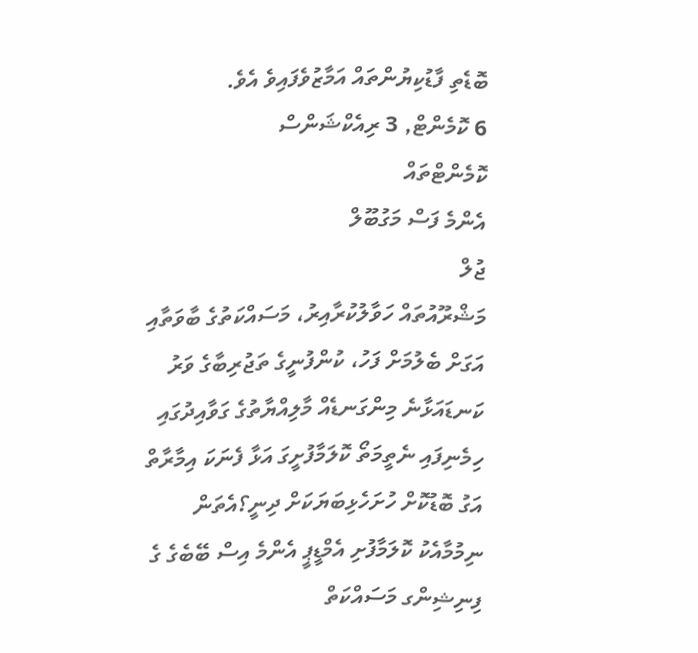ބޮޑެތި ފާޑުކިޔުންތައް އަމާޒުވެފައިވެ އެވެ.
6 ކޮމެންޓް, 3 ރިއެކްޝަންސް
ކޮމެންޓްތައް
އެންމެ ފަސް މަގުބޫލް
ޖުލް
މަޝްރޫއުތައް ހަވާލުކުރާއިރު، މަސައްކަތުގެ ބާވަތާއި އަގަށް ބެލުމަށް ފަހު، ކުންފުނީގެ ތަޖުރިބާގެ ވަރު ކަނޑައަޅާނެ މިންގަނޑެއް މާލިއްޔާތުގެ ގަވާއިދުގައި ހިމެނިފައި ނެތީމަތޯ ކޮލަމާފުށީގަ އަޅާ ފެނަކަ އިމާރާތް އަގު ބޮޑުކޮށް ހުށަހެޅިބަޔަކަށް ދިނީ؟އެތަން ނިމުމާއެކު ކޮލަމާފުށި އެމްޑީޕީ އެންމެ އިސް ބޭބެގެ ގެ ފިނިޝިންގ މަސައްކަތް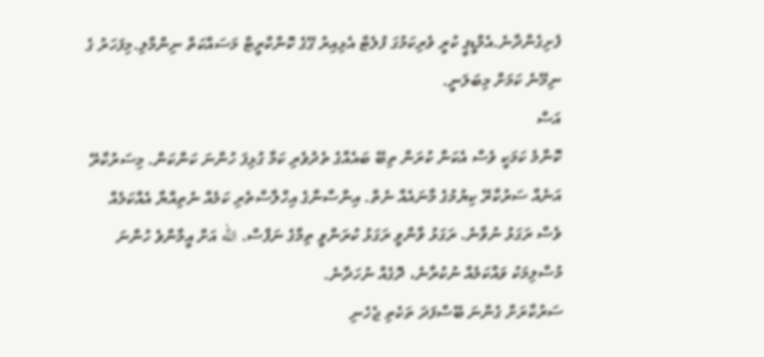ފެށިގެންދާނެ.އެމްޑީޕީ ކުރީ ވެރިކަމުގަ ފުލެޓް އެޅިއިރު ގޭގެ ކޮންކްރީޓް މަސައްކަތް ނިންމާލި.މިފަހަރު ގެ ނިމޭނެ ކަމަށް މިބަލަނީ.
އަސް
ކޮންމެ ކަމަކީ ވެސް އެކަން ކުރަން ތިބޭ ބައެއްގެ ތެދުވެރި ކަމާ ގުޅިފަ ހުންނަ ކަންކަން. މިސަރުކާރޭ އަނެއް ސަރުކާރޭ ކިޔުމުގެ މާނައެއް ނެތް. އިންސާނާގެ އިހްލާސްތެރި ކަމެއް ނެތިއްޔާ އެއްކަމެއް ވެސް ރަގަޅު ނުވާނެ. ރަގަޅު ވާންވީ ރަގަޅު ކުރަންވީ ތިމާގެ ނަފްސް. الله އަށް އީމާންވެ ހުންނަ މުސްލިމަކު ވައްކަމެއް ނުކުރާނެ، ދޮގެއް ނުހަދާނެ.
ސަރުކާރަށް ގެންނަ ބޭސްފަދަ ތަކެތި ޖެހެނި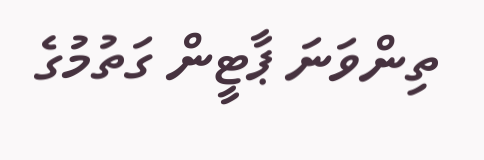ތިންވަނަ ޕާޓީން ގަތުމުގެ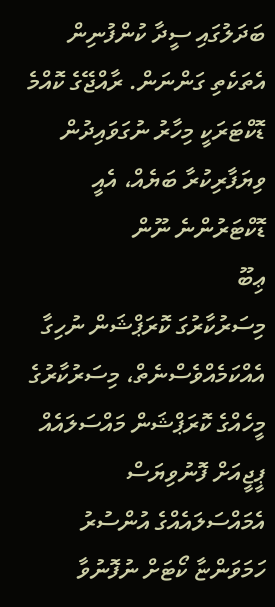ބަދަލުގައި ސީދާ ކުންފުނިން އެތަކެތި ގަންނަން. ރާއްޖޭގެ ކޮއްމެ ޑޮކްޓަރަކީ މިހާރު ނުގަވައިދުން ވިޔަފާރިކުރާ ބަޔެއް، އެއީ ޑޮކްޓަރުންނެ ނޫން
ޢިބޫ
މިސަރުކާރުގަ ކޮރަޕްޝަން ނުހިގާ އެއްކަމެއްވެސްނެތް، މިސަރުކާރުގެ މީހެއްގެ ކޮރަޕްޝަން މައްސަލައެއް ޕީޖީއަށް ފޮނުވިޔަސް އެމައްސަލައެއްގެ އުންސުރު ހަމަވަންޏާ ކޯޓަށް ނުފޮނުވާ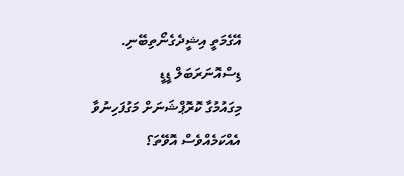އޭގެމަތީ އިޝީދެގެނޯތިބޭނި.
ޑިސްއޮނަރަބަލް ޑީޑީ
މިގައުމުގާ ކޮރޮޕްޝަނަށް މަގުފަހިނުވާ އެއްކަމެއްވެސް އޮވޭތަ؟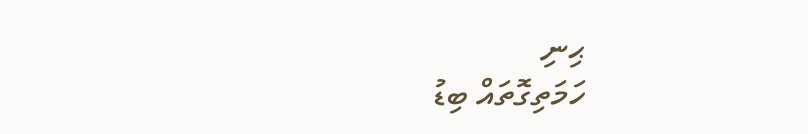ޙިނި
ހަމަތިގޮތައް ބިޑު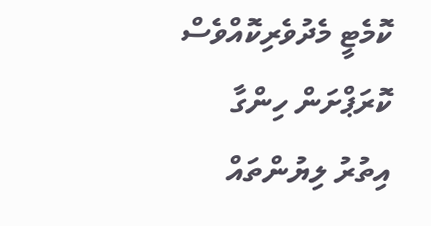ކޮމެޓީ މެދުވެރިކޮއްވެސް ކޮރަޕްށަން ހިންގާ
އިތުރު ލިޔުންތައް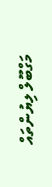މަގްބޫލް ލިޔުންތައް